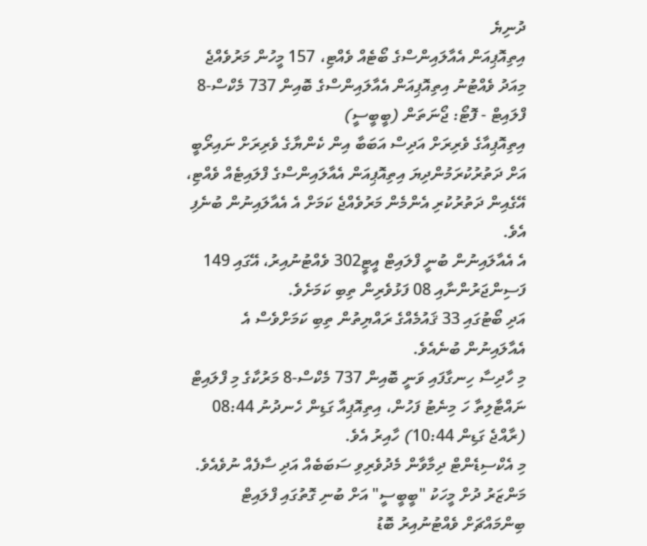ދުނިޔެ
އިތިއޮޕިއަން އެއާލައިންސްގެ ބޯޓެއް ވެއްޓި، 157 މީހުން މަރުވެއްޖެ
މިއަދު ވެއްޓުނު އިތިއޮޕިއަން އެއާލައިންސްގެ ބޮއިން 737 މެކްސް-8 ފްލައިޓް - ފޮޓޯ: ޖޯނަތަން (ބީބީސީ)
އިތިއޮޕިއާގެ ވެރިރަށް އަދިސް އަބަބާ އިން ކެންޔާގެ ވެރިރަށް ނައިރޯބީ އަށް ދަތުރުކުރަމުންދިޔަ އިތިއޮޕިއަން އެއާލައިންސްގެ ފްލައިޓެއް ވެއްޓި، އޭގެއިން ދަތުރުކުރި އެންމެން މަރުވެއްޖެ ކަމަށް އެ އެއާލައިނުން ބުނެފި އެވެ.
އެ އެއާލައިނުން ބުނީ ފްލައިޓް އީޓީ302 ވެއްޓުނުއިރު، އޭގައި 149 ފަސިންޖަރުންނާއި 08 ފަޅުވެރިން ތިބި ކަމަށެވެ.
އަދި ބޯޓުގައި 33 ޤައުމެއްގެ ރައްޔިތުން ތިބި ކަމަށްވެސް އެ އެއާލައިނުން ބުނެއެވެ.
މި ހާދިސާ ހިނގާފައި ވަނީ ބޮއިން 737 މެކްސް-8 މަރުކާގެ މި ފްލައިޓް ނައްޓާލިތާ ހަ މިނެޓު ފަހުން، އިތިއޮޕިއާ ގަޑިން ހެނދުނު 08:44 (ރާއްޖެ ގަޑިން 10:44) ހާއިރު އެވެ.
މި އެކްސިޑެންޓް ދިމާވާން މެދުވެރިވި ސަބަބެއް އަދި ސާފެއް ނުވެއެވެ.
މަންޒަރު ދުށް މީހަކު "ބީބީސީ" އަށް ބުނި ގޮތުގައި ފްލައިޓް ބިންމައްޗަށް ވެއްޓުނުއިރު ބޮޑު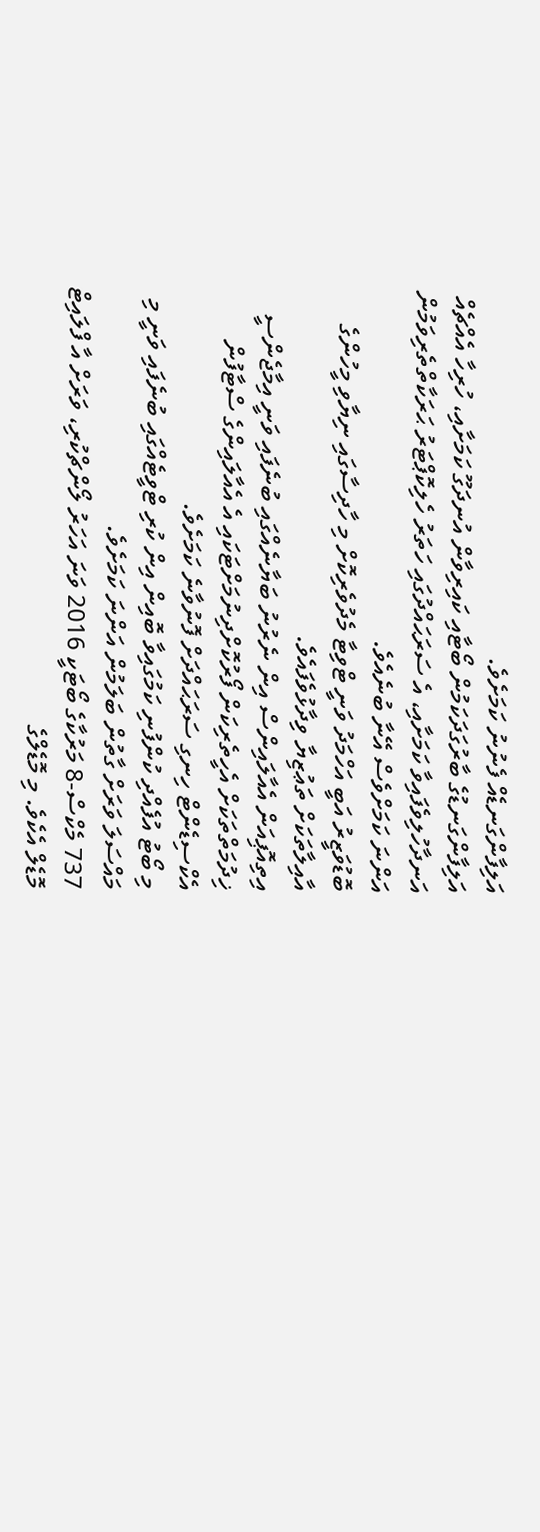އަލިފާންގަނޑެއް ފެނުނު ކަމަށެވެ.
އަލިފާންގަނޑުގެ ބާރުގަދަކަމުން ބޯޓާއި ކައިރިވާން އުނދަގޫ ކަމަށާއި، ހުރިހާ އެއްޗެއް އަނދާހުލިވެފައިވާ ކަމަށާއި، އެ ސަރަޙައްދުގައި ހަތަރު ހެލިކޮޕްޓަރު ޙަރަކާތްތެރިވަމުން އަންނަ ކަމަށްވެސް އޭނާ ބުނެއެވެ.
ބޮޑުވަޒީރު އަބީ އަހްމަދު ވަނީ ޓްވިޓާ މެދުވެރިކޮށް މި ހާދިސާގައި ނިޔާވި މީހުންގެ އާއިލާތަކަށް ތަޢުޒިޔާ ވިދާޅުވެފައެވެ.
އިތިއޮޕިއަން އެއާލައިންސް އިން ނެރުނު ބަޔާނެއްގައި ބުނެފައި ވަނީ އިމާޖެންސީ ޚިދުމަތްތަކަށް އެހީތެރިކަން ފޯރުކޮށްދިނުމަށްޓަކައި އެ އެއާލައިންގެ ސްޓާފުން އެކްސިޑެންޓް ހިނގި ސަރަޙައްދަށް ފޮނުވާނެ ކަމަށެވެ.
މި ބޯޓު އުފެއްދި ކުންފުނި ކަމުގައިވާ ބޮއިން އިން ކުރި ޓްވީޓެއްގައި ބުނެފައި ވަނީ މި މައްސަލަ ވަރަށް ގާތުން ބަލަމުން އަންނަ ކަމަށެވެ.
737 މެކްސް-8 މަރުކާގެ ބޯޓަކީ 2016 ވަނަ އަހަރު ލޯންޗްކުރި، ވަރަށް އާ ފްލައިޓް މޮޑެލް އެކެވެ. މި މޮޑެލްގެ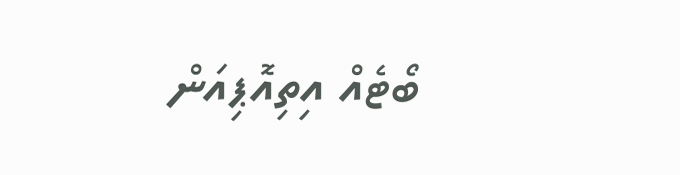ބޯޓެއް އިތިއޮޕިއަން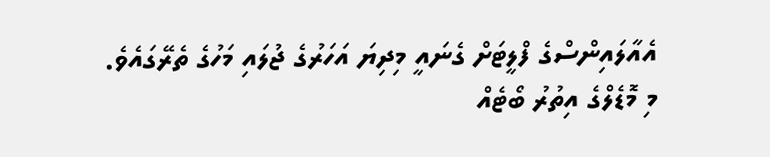އެއާލައިންސްގެ ފްލީޓަށް ގެނައީ މިދިޔަ އަހަރުގެ ޖުލައި މަހުގެ ތެރޭގައެވެ.
މި މޮޑެލްގެ އިތުރު ބޯޓެއް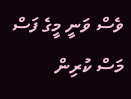ވެސް ވަނީ މީގެ ފަސް މަސް ކުރިން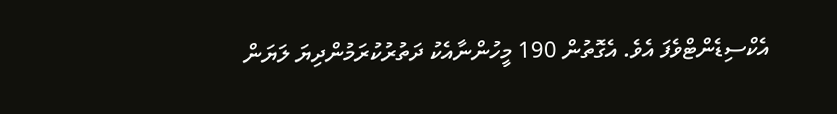އެކްސިޑެންޓްވެފަ އެވެ. އެގޮތުން 190 މީހުންނާއެކު ދަތުރުކުރަމުންދިޔަ ލަޔަން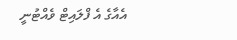އެއާގެ އެ ފްލައިޓް ވެއްޓުނީ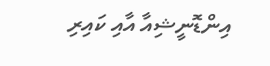އިންޑޮނީޝިއާ އާއި ކައިރި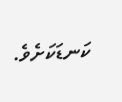ކަނޑަކަށެވެ.